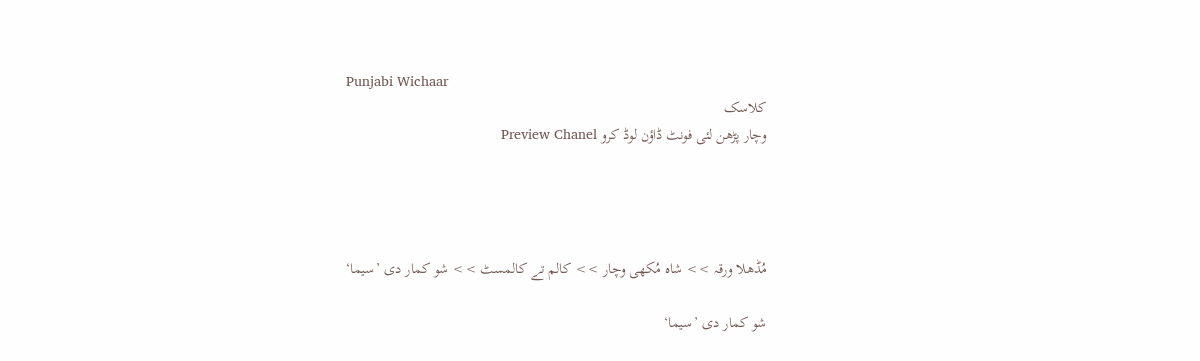Punjabi Wichaar
کلاسک
وچار پڑھن لئی فونٹ ڈاؤن لوڈ کرو Preview Chanel




مُڈھلا ورقہ >> شاہ مُکھی وچار >> کالم تے کالمسٹ >> شو کمار دی ’سیما‘

شو کمار دی ’سیما‘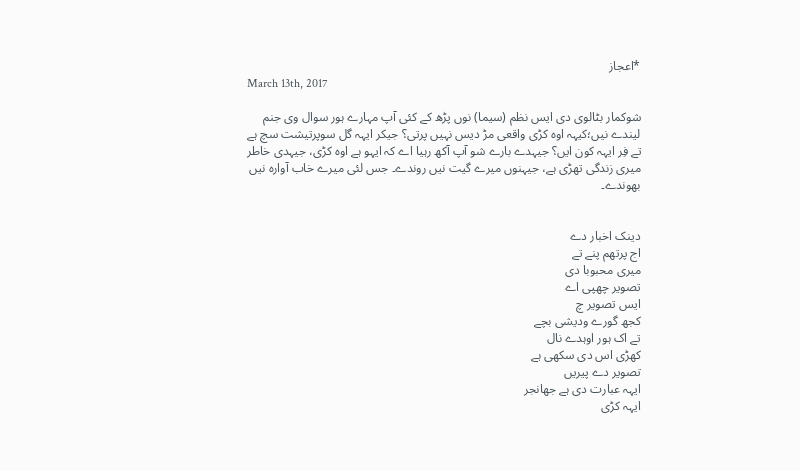*اعجاز
March 13th, 2017

شوکمار بٹالوی دی ایس نظم (سیما) نوں پڑھ کے کئی آپ مہارے ہور سوال وی جنم لیندے نیں؛کیہہ اوہ کڑی واقعی مڑ دیس نہیں پرتی؟ جیکر ایہہ گل سوپرتیشت سچ ہے تے فِر ایہہ کون ایں؟ جیہدے بارے شو آپ آکھ رہیا اے کہ ایہو ہے اوہ کڑی، جیہدی خاطر میری زندگی تھڑی ہے، جیہنوں میرے گیت نیں روندے۔ جس لئی میرے خاب آوارہ نیں بھوندے۔


دینک اخبار دے
اج پرتھم پنے تے
میری محبوبا دی
تصویر چھپی اے
ایس تصویر چ
کجھ گورے ودیشی بچے
تے اک ہور اوہدے نال
کھڑی اس دی سکھی ہے
تصویر دے پیریں
ایہہ عبارت دی ہے جھانجر
ایہہ کڑی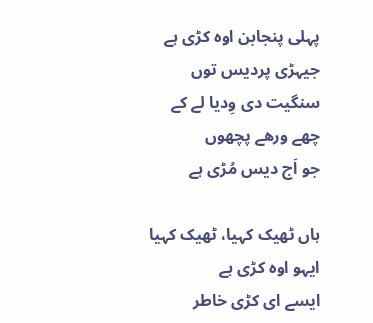پہلی پنجابن اوہ کڑی ہے
جیہڑی پردیس توں
سنگیت دی وِدیا لے کے
چھے ورھے پچھوں
جو اَج دیس مُڑی ہے

ہاں ٹھیک کہیا، ٹھیک کہیا
ایہو اوہ کڑی ہے
ایسے ای کڑی خاطر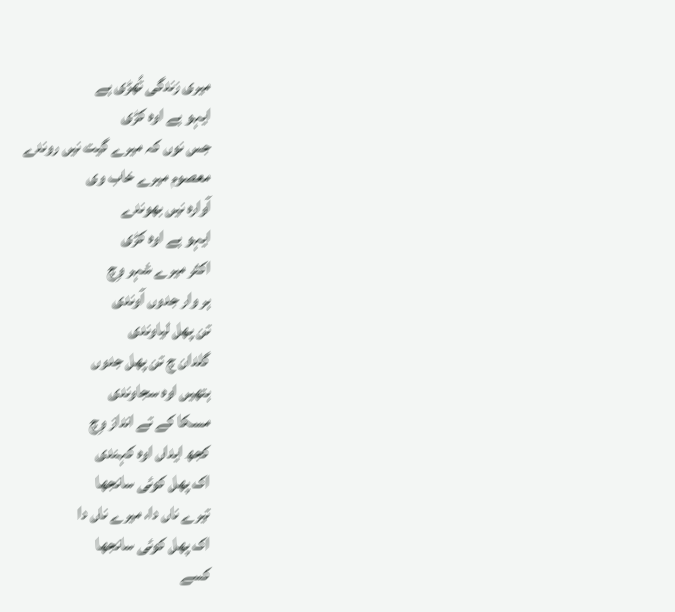میری زندگی تُھڑی ہے
ایہو ہے اوہ کڑی
جس نوں کہ میرے گیت نیں روندے
معصوم میرے خاب وی
آوارہ نیں بھوندے
ایہو ہے اوہ کڑی
اکثر میرے شہر وِچ
ہر وار جدوں آوندی
تن پھل لیاوندی
گلدان چ تن پھل جدوں
ہتھیں اوہ سجاوندی
مسکا کے تے انداز وِچ
کجھ ایداں اوہ کہندی
اک پھل کوئی سانجھا
تیرے ناں دا، میرے ناں دا
اک پھل کوئی سانجھا
کسے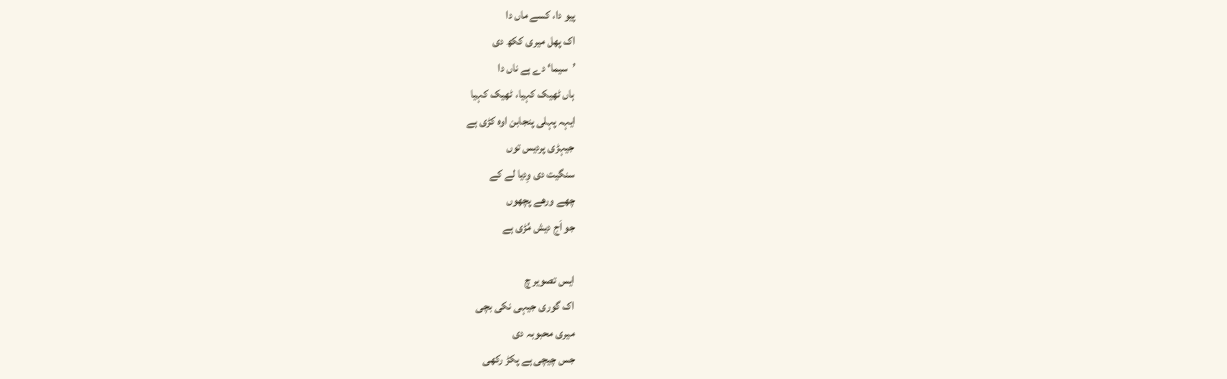پیو دا، کسے ماں دا
اک پھل میری ککھ دی
’سیما‘ دے ہے ناں دا
ہاں ٹھیک کہیا، ٹھیک کہیا
ایہہ پہلی پنجابن اوہ کڑی ہے
جیہڑی پردیس توں
سنگیت دی وِدیا لے کے
چھے ورھے پچھوں
جو اَج دیش مُڑی ہے

ایس تصویر چ
اک گوری جیہی نکی بچی
میری محبوبہ دی
جس چیچی ہے پکڑ رکھی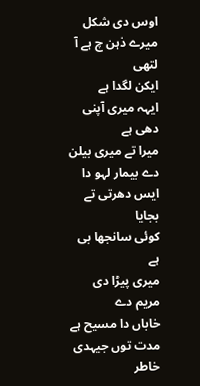اوس دی شکل
میرے ذہن چ ہے آ لتھی
ایکن لگدا ہے
ایہہ میری آپنی دھی ہے
میرا تے میری بیلن
دے بیمار لہو دا
ایس دھرتی تے بجایا
کوئی سانجھا بی ہے
میری پیڑا دی مریم دے
خاباں دا مسیح ہے
مدت توں جیہدی خاطر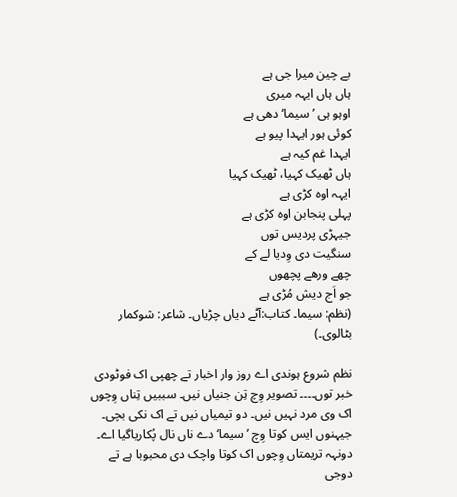بے چین میرا جی ہے
ہاں ہاں ایہہ میری
اوہو ہی ’سیما‘ دھی ہے
کوئی ہور ایہدا پیو ہے
ایہدا غم کیہ ہے
ہاں ٹھیک کہیا، ٹھیک کہیا
ایہہ اوہ کڑی ہے
پہلی پنجابن اوہ کڑی ہے
جیہڑی پردیس توں
سنگیت دی وِدیا لے کے
چھے ورھے پچھوں
جو اَج دیش مُڑی ہے
(نظم: سیما۔ کتاب:آٹے دیاں چڑیاں۔ شاعر: شوکمار بٹالوی۔)

نظم شروع ہوندی اے روز وار اخبار تے چھپی اک فوٹودی خبر توں۔۔۔۔ تصویر وِچ تِن جنیاں نیں۔ سببیں تِناں وِچوں اک وی مرد نہیں نیں۔ دو تیمیاں نیں تے اک نکی بچی۔ جیہنوں ایس کوتا وِچ ’سیما‘ دے ناں نال پُکاریاگیا اے۔
دونہہ تریمتاں وِچوں اک کوتا واچک دی محبوبا ہے تے دوجی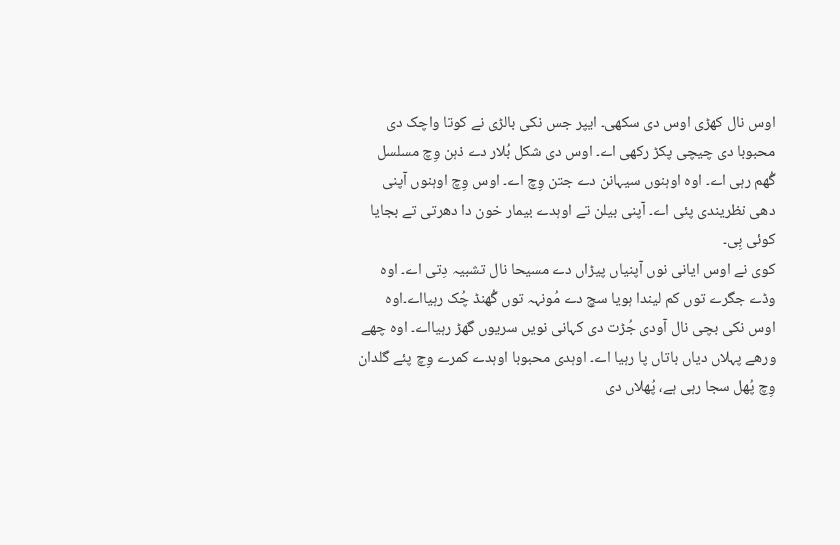اوس نال کھڑی اوس دی سکھی۔ ایپر جس نکی بالڑی نے کوتا واچک دی محبوبا دی چیچی پکڑ رکھی اے۔ اوس دی شکل بُلار دے ذہن وِچ مسلسل گُھم رہی اے۔ اوہ اوہنوں سیہانن دے جتن وِچ اے۔ اوس وِچ اوہنوں آپنی دھی نظریندی پئی اے۔ آپنی بیلن تے اوہدے بیمار خون دا دھرتی تے بجایا کوئی بِی۔
کوی نے اوس ایانی نوں آپنیاں پیڑاں دے مسیحا نال تشبیہ دِتی اے۔ اوہ وڈے جگرے توں کم لیندا ہویا سچ دے مُونہہ توں گُھنڈ چُک رہیااے۔اوہ اوس نکی بچی نال آودی جُڑت دی کہانی نویں سریوں گھڑ رہیااے۔ اوہ چھے ورھے پہلاں دیاں باتاں پا رہیا اے۔ اوہدی محبوبا اوہدے کمرے وِچ پئے گلدان وِچ پُھل سجا رہی ہے، پُھلاں دی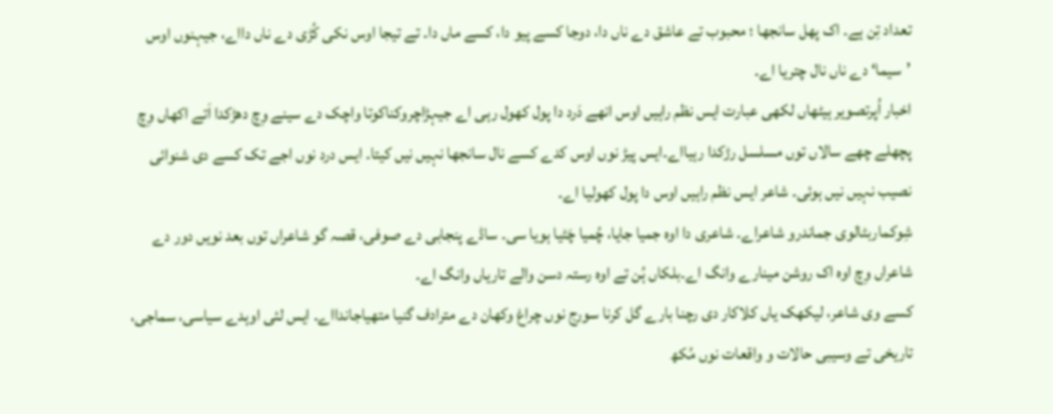تعداد تِن ہے۔ اک پھل سانجھا ؛ محبوب تے عاشق دے ناں دا، دوجا کسے پیو دا، کسے ماں دا۔ تے تیجا اوس نکی کُڑی دے ناں دااے، جیہنوں اوس ’سیما‘ دے ناں نال چتریا اے۔
اخبار اُپرتصویر ہیٹھاں لکھی عبارت ایس نظم راہیں اوس انھے دَرد دا پول کھول رہی اے جیہڑاچروکناکوتا واچک دے سینے وِچ دھڑکدا اَتے اکھاں وِچ پچھلے چھے سالاں توں مسلسل رڑکدا رہیااے۔ایس پیڑ نوں اوس کدے کسے نال سانجھا نہیں نیں کیتا۔ ایس درد نوں اجے تک کسے دی شنوائی نصیب نہیں نیں ہوئی۔ شاعر ایس نظم راہیں اوس دا پول کھولیا اے۔
شِوکماربٹالوی جماندرو شاعراے۔ شاعری دا اوہ جمیا جایا، چُمیا چَٹیا ہویا سی۔ ساڈے پنجابی دے صوفی، قصہ گو شاعراں توں بعد نویں دور دے شاعراں وِچ اوہ اک روشن مینارے وانگ اے۔بلکاں ہُن تے اوہ رستہ دسن والے تاریاں وانگ اے۔
کسے وی شاعر، لیکھک یاں کلاکار دی رچنا بارے گل کرنا سورج نوں چراغ وکھان دے مترادف گنیا متھیاجاندااے۔ ایس لئی اوہدے سیاسی، سماجی، تاریخی تے وسیبی حالات و واقعات نوں مُکھ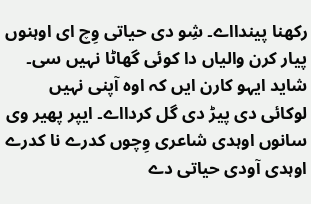رکھنا پیندااے۔ شِو دی حیاتی وِچ ای اوہنوں پیار کرن والیاں دا کوئی گھاٹا نہیں سی۔ شاید ایہو کارن ایں کہ اوہ آپنی نہیں لوکائی دی پیڑ دی گل کردااے۔ ایپر پھیر وی سانوں اوہدی شاعری وِچوں کدرے نا کدرے اوہدی آودی حیاتی دے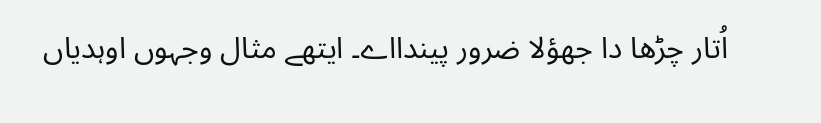اُتار چڑھا دا جھؤلا ضرور پیندااے۔ ایتھے مثال وجہوں اوہدیاں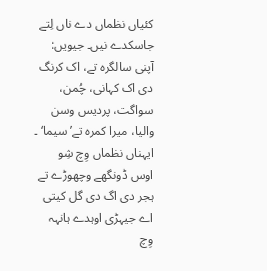کئیاں نظماں دے ناں لِتے جاسکدے نیں۔ جیویں: آپنی سالگرہ تے، اک کرنگ دی اک کہانی، چُمن، سواگت، پردیس وسن والیا، میرا کمرہ تے’سیما‘ ۔
ایہناں نظماں وِچ شِو اوس ڈونگھے وچھوڑے تے ہجر دی اگ دی گل کیتی اے جیہڑی اوہدے ہانہہ وِچ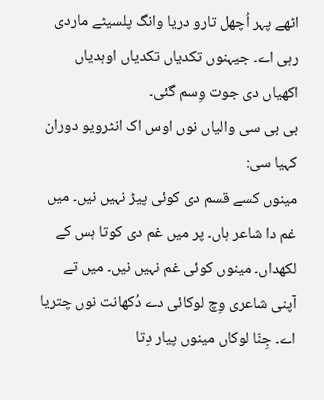اٹھے پہر اُچھل تارو دریا وانگ پلسیٹے ماردی رہی اے۔ جیہنوں تکدیاں تکدیاں اوہدیاں اکھیاں دی جوت وِسم گئی۔
بی بی سی والیاں نوں اوس اک انٹرویو دوران کہیا سی:
مینوں کسے قسم دی کوئی پیڑ نہیں نیں۔ میں غم دا شاعر ہاں۔ پر میں غم دی کوتا ہس کے لکھداں۔ مینوں کوئی غم نہیں نیں۔ میں تے آپنی شاعری وِچ لوکائی دے دُکھانت نوں چتریا اے۔ جِنّا لوکاں مینوں پیار دِتا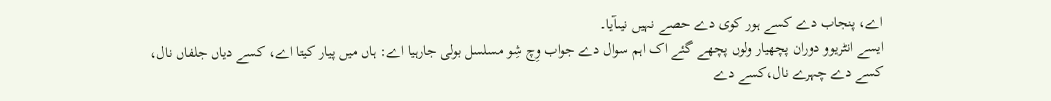اے، پنجاب دے کسے ہور کوی دے حصے نہیں نیںآیا۔
ایسے انٹریوو دوران پچھیار ولوں پچھے گئے اک اہم سوال دے جواب وِچ شِو مسلسل بولی جارہیا اے: ہاں میں پیار کیتا اے، کسے دیاں جلفاں نال، کسے دے چہرے نال،کسے دے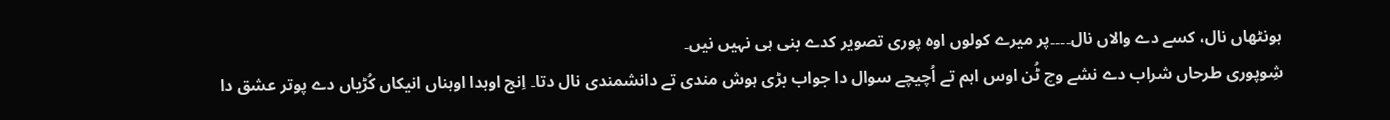ہونٹھاں نال، کسے دے والاں نال۔۔۔۔پر میرے کولوں اوہ پوری تصویر کدے بنی ہی نہیں نیں۔
شِوپوری طرحاں شراب دے نشے وچ ٹُن اوس اہم تے اُچیچے سوال دا جواب بڑی ہوش مندی تے دانشمندی نال دتا۔ اِنج اوہدا اوہناں انیکاں کُڑیاں دے پوتر عشق دا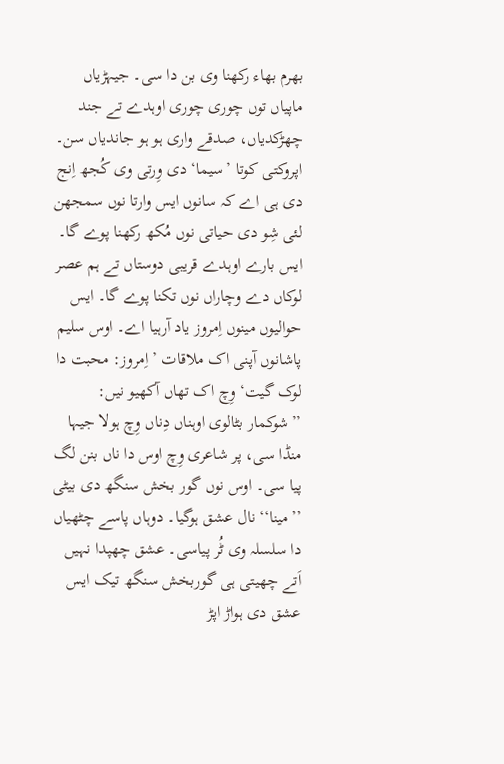بھرم بھاء رکھنا وی بن دا سی۔ جیہڑیاں ماپیاں توں چوری چوری اوہدے تے جند چھڑکدیاں، صدقے واری ہو ہو جاندیاں سن۔
اپروکتی کوتا ’سیما‘ دی وِرتی وی کُجھ اِنج دی ہی اے کہ سانوں ایس وارتا نوں سمجھن لئی شِو دی حیاتی نوں مُکھ رکھنا پوے گا۔ ایس بارے اوہدے قریبی دوستاں تے ہم عصر لوکاں دے وچاراں نوں تکنا پوے گا۔ ایس حوالیوں مینوں اِمروز یاد آرہیا اے۔ اوس سلیم پاشانوں آپنی اک ملاقات ’اِمروز: محبت دا لوک گیت‘ وِچ اک تھاں آکھیو نیں:
’’شوکمار بٹالوی اوہناں دِناں وِچ ہولا جیہا منڈا سی، پر شاعری وِچ اوس دا ناں بنن لگ پیا سی۔ اوس نوں گور بخش سنگھ دی بیٹی ’’مینا‘‘ نال عشق ہوگیا۔ دوہاں پاسے چٹھیاں دا سلسلہ وی ٹُر پیاسی۔ عشق چھپدا نہیں اَتے چھیتی ہی گوربخش سنگھ تیک ایس عشق دی ہواڑ اپڑ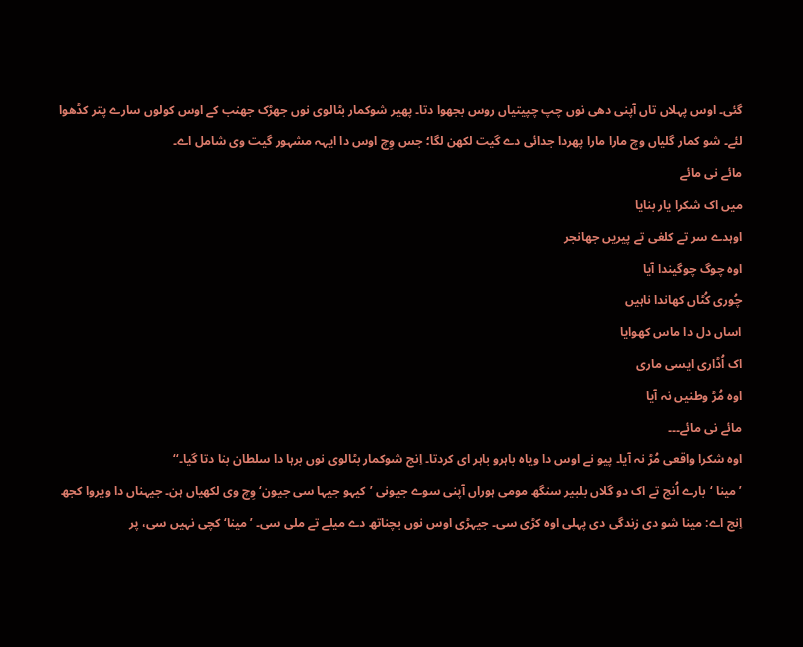گئی۔ اوس پہلاں تاں آپنی دھی نوں چپ چپیتیاں روس بجھوا دتا۔ پھیر شوکمار بٹالوی نوں جھڑک جھنب کے اوس کولوں سارے پتر کڈھوا لئے۔ شو کمار گلیاں وچ مارا مارا پھردا جدائی دے گیت لکھن لگا؛ جس وِچ اوس دا ایہہ مشہور گیت وی شامل اے۔
مائے نی مائے
میں اک شکرا یار بنایا
اوہدے سر تے کلغی تے پیریں جھانجر
اوہ چوگ چوگیندا آیا
چُوری کُٹاں کھاندا ناہیں
اساں دل دا ماس کھوایا
اک اُڈاری ایسی ماری
اوہ مُڑ وطنیں نہ آیا
مائے نی مائے۔۔۔
اوہ شکرا واقعی مُڑ نہ آیا۔ پیو نے اوس دا ویاہ باہرو باہر ای کردتا۔ اِنج شوکمار بٹالوی نوں برہا دا سلطان بنا دتا گیا۔‘‘
’مینا ‘بارے اُنج تے اک دو گلاں بلبیر سنگھ مومی ہوراں آپنی سوے جیونی ’کیہو جیہا سی جیون‘ وِچ وی لکھیاں ہن۔ جیہناں دا ویروا کجھ اِنج اے: مینا شو دی زندگی دی پہلی اوہ کڑی سی۔ جیہڑی اوس نوں بچناتھ دے میلے تے ملی سی۔ ’مینا‘ کچی نہیں سی، پر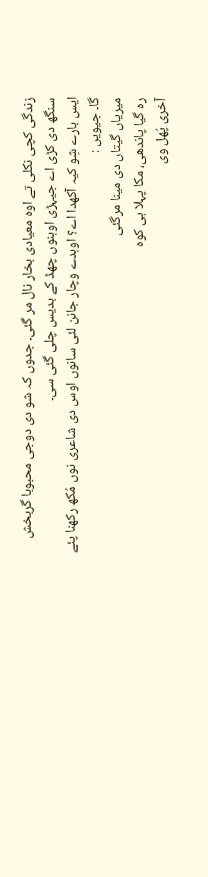زندگی کچی نکلی تے اوہ معیادی بخار نال مر گئی۔ جدوں کہ شو دی دوجی محبوبا گربخش سنگھ دی کڑی اے جیہڑی اوہنوں چھڈ کے بدیس چلی گئی سی۔
ایس بارے شِو کیہ آکھدا اے؟ اوہدے وچار جانن لئی سانوں اوس دی شاعری نوں مُکھ رکھنا پئے گا۔ جیویں :
میریاں گیتاں دی مینا مرگئی
رہ گیا پاندھی، مکا پہلا ہی کوہ
آخری پُھل وی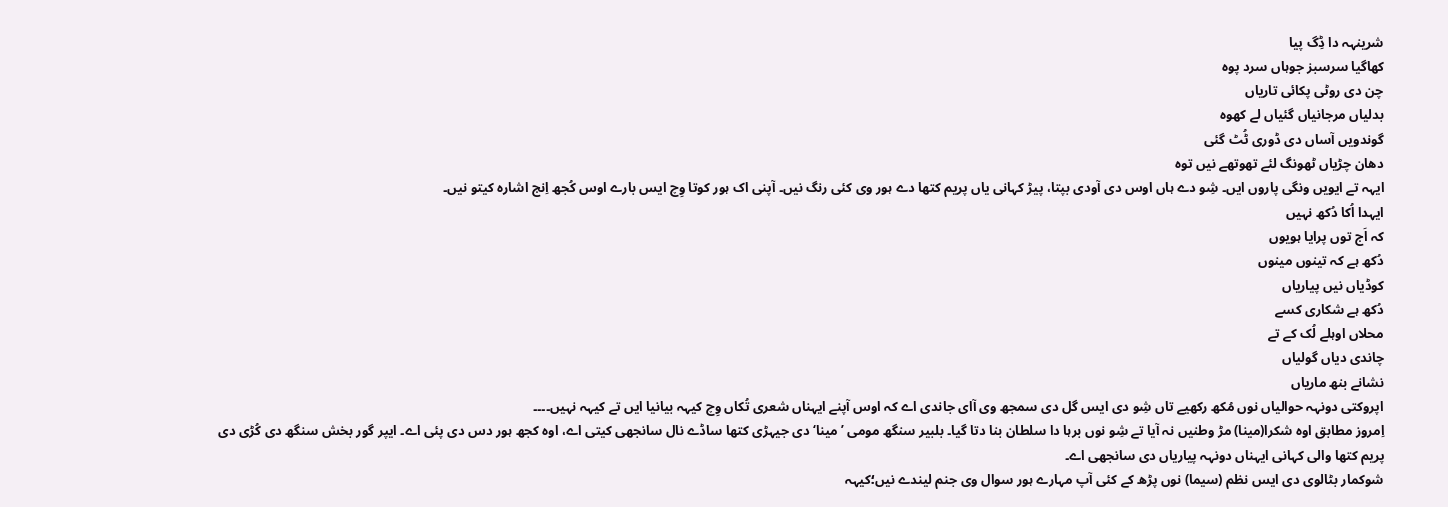شرینہہ دا ڈِگ پیا
کھاگیا سرسبز جوہاں سرد پوہ
چن دی روٹی پکائی تاریاں
بدلیاں مرجانیاں گئیاں لے کھوہ
گوندویں آساں دی ڈوری ٹُٹ گئی
دھان چڑیاں ٹھونگ لئے تھوتھے نیں توہ
ایہہ تے ایویں ونگی پاروں ایں۔ شِو دے ہاں اوس دی آودی بپتا، پیڑ کہانی یاں پریم کتھا دے ہور وی کئی رنگ نیں۔ آپنی اک ہور کوتا وِچ ایس بارے اوس کُجھ اِنج اشارہ کیتو نیں۔
ایہدا اُکا دُکھ نہیں
کہ اَج توں پرایا ہویوں
دُکھ ہے کہ تینوں مینوں
کوڈیاں نیں پیاریاں
دُکھ ہے شکاری کسے
محلاں اوہلے لُک کے تے
چاندی دیاں گولیاں
نشانے بنھ ماریاں
اپروکتی دونہہ حوالیاں نوں مُکھ رکھیے تاں شِو دی ایس گل دی سمجھ وی آای جاندی اے کہ اوس آپنے ایہناں شعری تُکاں وِچ کیہہ بیانیا ایں تے کیہہ نہیں۔۔۔۔
اِمروز مطابق اوہ شکرا(مینا) مڑ وطنیں نہ آیا تے شِو نوں برہا دا سلطان بنا دتا گیا۔ بلبیر سنگھ مومی ’مینا‘ دی جیہڑی کتھا ساڈے نال سانجھی کیتی اے، اوہ کجھ ہور دس دی پئی اے۔ ایپر گور بخش سنگھ دی کُڑی دی پریم کتھا والی کہانی ایہناں دونہہ پیاریاں دی سانجھی اے۔
شوکمار بٹالوی دی ایس نظم (سیما) نوں پڑھ کے کئی آپ مہارے ہور سوال وی جنم لیندے نیں؛کیہہ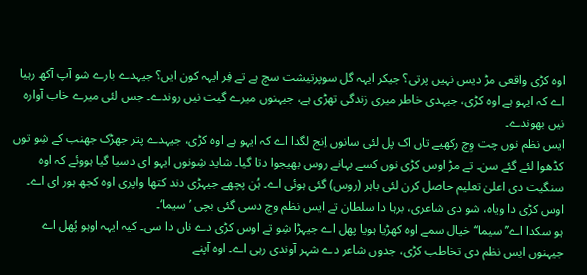اوہ کڑی واقعی مڑ دیس نہیں پرتی؟ جیکر ایہہ گل سوپرتیشت سچ ہے تے فِر ایہہ کون ایں؟ جیہدے بارے شو آپ آکھ رہیا اے کہ ایہو ہے اوہ کڑی، جیہدی خاطر میری زندگی تھڑی ہے، جیہنوں میرے گیت نیں روندے۔ جس لئی میرے خاب آوارہ نیں بھوندے۔
ایس نظم نوں چت وِچ رکھیے تاں اک پل لئی سانوں اِنج لگدا اے کہ ایہو ہے اوہ کڑی، جیہدے پتر جھڑک جھنب کے شِو توں کڈھوا لئے گئے سن۔ تے مڑ اوس کڑی نوں کسے بہانے روس بھیجوا دتا گیا۔ شاید شِونوں ایہو ای دسیا گیا ہووئے کہ اوہ سنگیت دی اعلیٰ تعلیم حاصل کرن لئی باہر (روس) گئی ہوئی اے۔ ہُن پچھے جیہڑی دند کتھا واپری اوہ کجھ ہور ای اے۔ اوس کڑی دا ویاہ، شو دی شاعری، برہا دا سلطان تے ایس نظم وچ دسی گئی بچی ’سیما‘۔
ہو سکدا اے’’سیما‘‘ خیال سمے اوہ کھڑیا ہویا پھل اے جیہڑا شِو تے اوس کڑی دے ناں دا سی۔ کیہ ایہہ اوہو پُھل اے جیہنوں ایس نظم دی تخاطب کڑی، جدوں شاعر دے شہر آوندی رہی اے۔ اوہ آپنے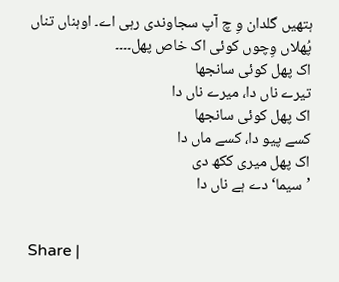ہتھیں گلدان وِ چ آپ سجاوندی رہی اے۔ اوہناں تناں پُھلاں وِچوں کوئی اک خاص پھل۔۔۔۔
اک پھل کوئی سانجھا
تیرے ناں دا، میرے ناں دا
اک پھل کوئی سانجھا
کسے پیو دا، کسے ماں دا
اک پھل میری ککھ دی
’سیما‘ دے ہے ناں دا


Share |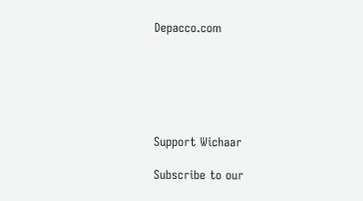Depacco.com






Support Wichaar

Subscribe to our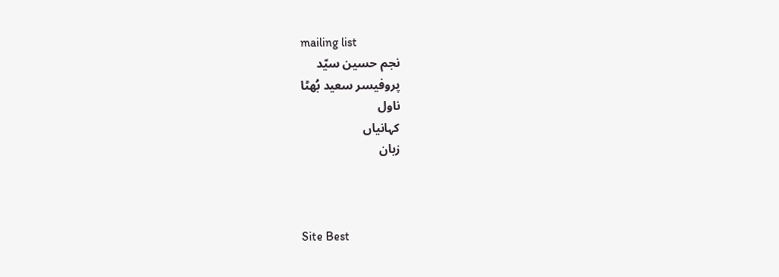mailing list
نجم حسین سیّد
پروفیسر سعید بُھٹا
ناول
کہانیاں
زبان



Site Best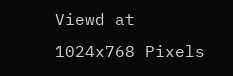Viewd at 1024x768 Pixels